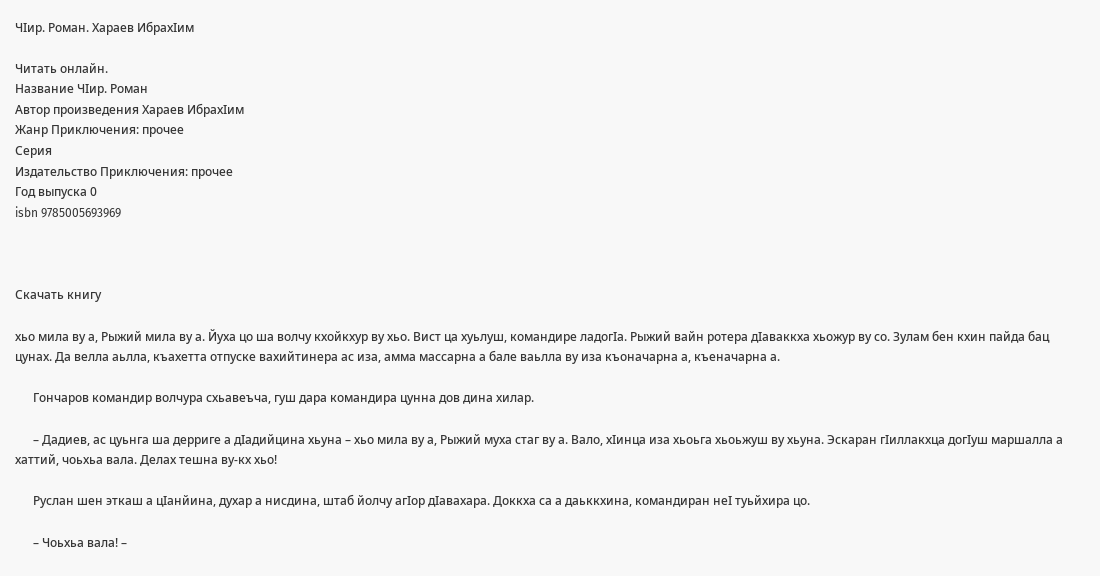ЧIир. Роман. Хараев ИбрахIим

Читать онлайн.
Название ЧIир. Роман
Автор произведения Хараев ИбрахIим
Жанр Приключения: прочее
Серия
Издательство Приключения: прочее
Год выпуска 0
isbn 9785005693969



Скачать книгу

хьо мила ву а, Рыжий мила ву а. Йуха цо ша волчу кхойкхур ву хьо. Вист ца хуьлуш, командире ладогIа. Рыжий вайн ротера дIаваккха хьожур ву со. Зулам бен кхин пайда бац цунах. Да велла аьлла, къахетта отпуске вахийтинера ас иза, амма массарна а бале ваьлла ву иза къоначарна а, къеначарна а.

      Гончаров командир волчура схьавеъча, гуш дара командира цунна дов дина хилар.

      – Дадиев, ас цуьнга ша дерриге а дIадийцина хьуна – хьо мила ву а, Рыжий муха стаг ву а. Вало, хIинца иза хьоьга хьоьжуш ву хьуна. Эскаран гIиллакхца догIуш маршалла а хаттий, чоьхьа вала. Делах тешна ву-кх хьо!

      Руслан шен эткаш а цIанйина, духар а нисдина, штаб йолчу агIор дIавахара. Доккха са а даьккхина, командиран неI туьйхира цо.

      – Чоьхьа вала! –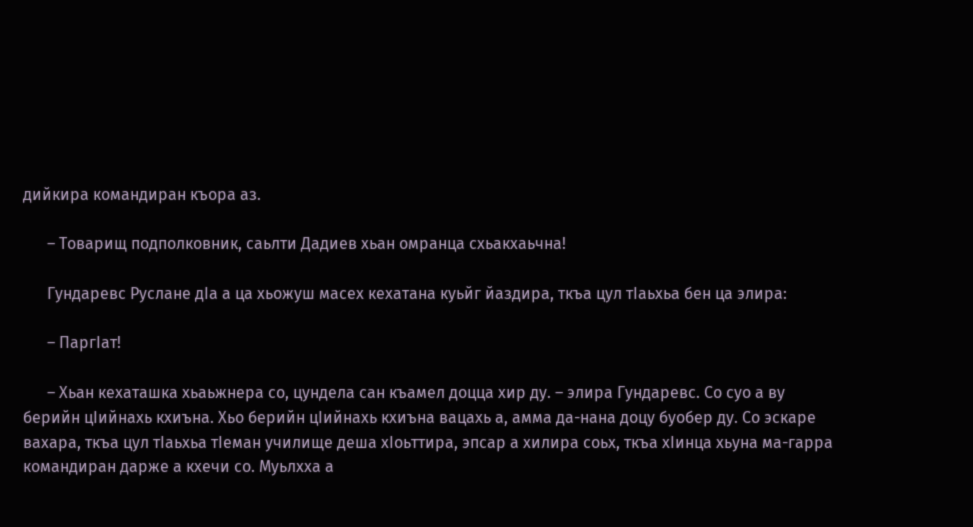дийкира командиран къора аз.

      – Товарищ подполковник, саьлти Дадиев хьан омранца схьакхаьчна!

      Гундаревс Руслане дIа а ца хьожуш масех кехатана куьйг йаздира, ткъа цул тIаьхьа бен ца элира:

      – ПаргIат!

      – Хьан кехаташка хьаьжнера со, цундела сан къамел доцца хир ду. – элира Гундаревс. Со суо а ву берийн цIийнахь кхиъна. Хьо берийн цIийнахь кхиъна вацахь а, амма да-нана доцу буобер ду. Со эскаре вахара, ткъа цул тIаьхьа тIеман училище деша хIоьттира, эпсар а хилира соьх, ткъа хIинца хьуна ма-гарра командиран дарже а кхечи со. Муьлхха а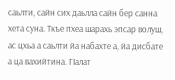саьлти, сайн сих даьлла сайн бер санна хета суна. Ткъе пхеа шарахь эпсар волуш, ас цхьа а саьлти йа набахте а, йа дисбате а ца вахийтина. ГIалат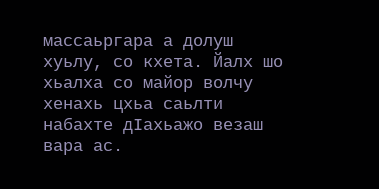массаьргара а долуш хуьлу, со кхета. Йалх шо хьалха со майор волчу хенахь цхьа саьлти набахте дIахьажо везаш вара ас.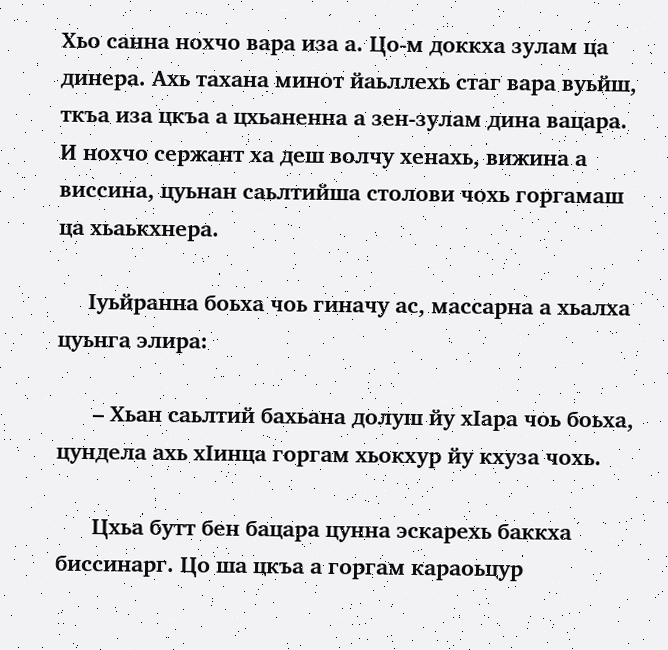Хьо санна нохчо вара иза а. Цо-м доккха зулам ца динера. Ахь тахана минот йаьллехь стаг вара вуьйш, ткъа иза цкъа а цхьаненна а зен-зулам дина вацара. И нохчо сержант ха деш волчу хенахь, вижина а виссина, цуьнан саьлтийша столови чохь горгамаш ца хьаькхнера.

      Iуьйранна боьха чоь гиначу ас, массарна а хьалха цуьнга элира:

      – Хьан саьлтий бахьана долуш йу хIара чоь боьха, цундела ахь хIинца горгам хьокхур йу кхуза чохь.

      Цхьа бутт бен бацара цунна эскарехь баккха биссинарг. Цо ша цкъа а горгам караоьцур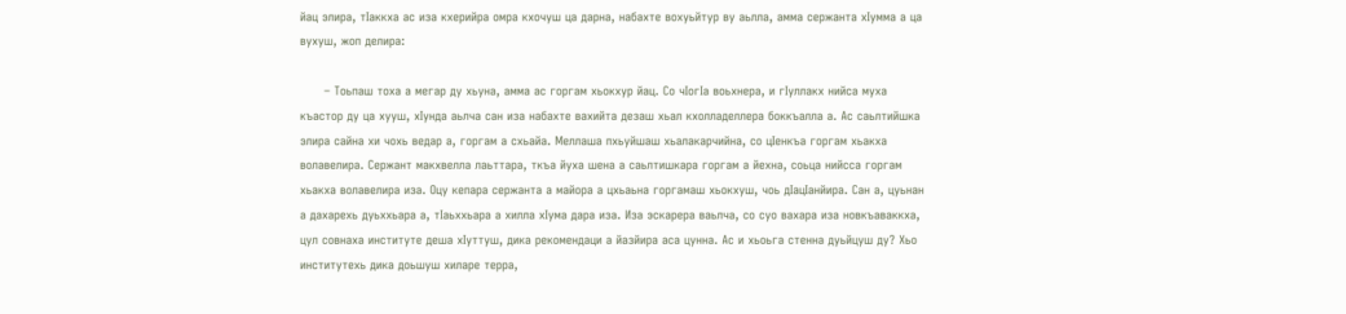йац элира, тIаккха ас иза кхерийра омра кхочуш ца дарна, набахте вохуьйтур ву аьлла, амма сержанта хIумма а ца вухуш, жоп делира:

      – Тоьпаш тоха а мегар ду хьуна, амма ас горгам хьокхур йац. Со чIогIа воьхнера, и гIуллакх нийса муха къастор ду ца хууш, хIунда аьлча сан иза набахте вахийта дезаш хьал кхолладеллера боккъалла а. Ас саьлтийшка элира сайна хи чохь ведар а, горгам а схьайа. Меллаша пхьуйшаш хьалакарчийна, со цIенкъа горгам хьакха волавелира. Сержант макхвелла лаьттара, ткъа йуха шена а саьлтишкара горгам а йехна, соьца нийсса горгам хьакха волавелира иза. Оцу кепара сержанта а майора а цхьаьна горгамаш хьокхуш, чоь дIацIанйира. Сан а, цуьнан а дахарехь дуьххьара а, тIаьххьара а хилла хIума дара иза. Иза эскарера ваьлча, со суо вахара иза новкъаваккха, цул совнаха институте деша хIуттуш, дика рекомендаци а йазйира аса цунна. Ас и хьоьга стенна дуьйцуш ду? Хьо институтехь дика доьшуш хиларе терра,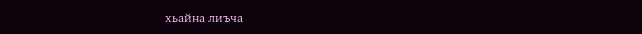хьайна лиъча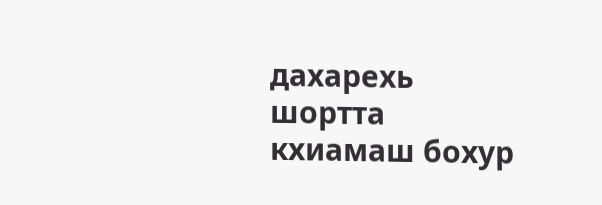дахарехь шортта кхиамаш бохур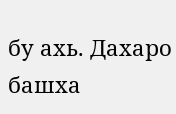бу ахь. Дахаро башха